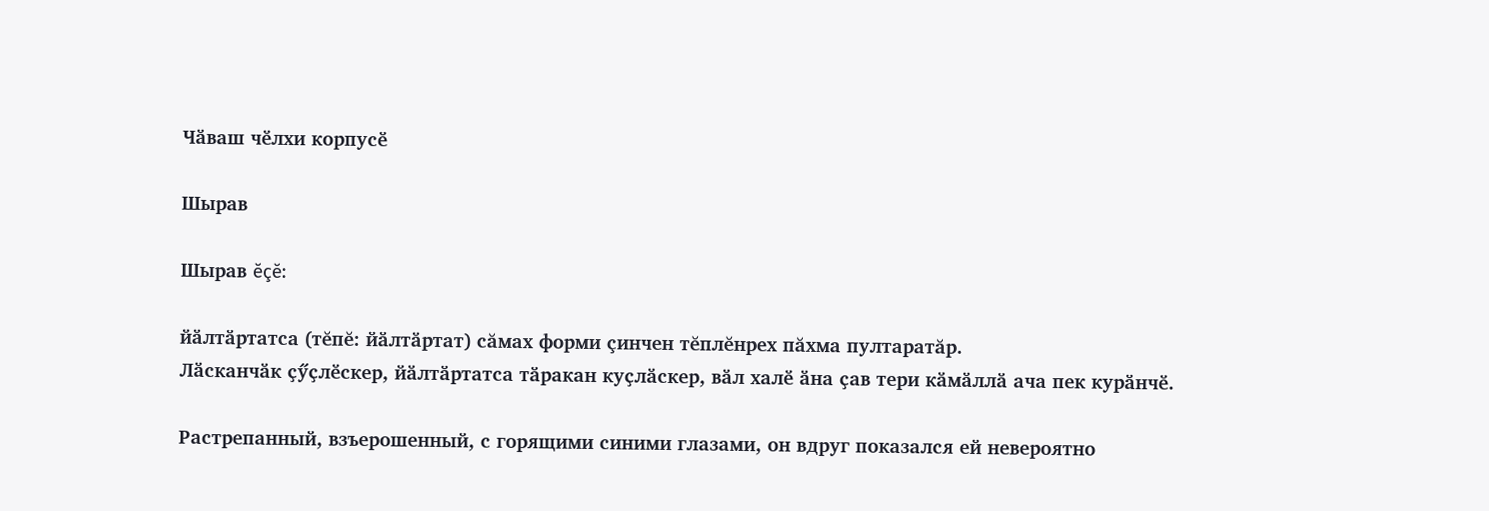Чӑваш чӗлхи корпусӗ

Шырав

Шырав ĕçĕ:

йӑлтӑртатса (тĕпĕ: йӑлтӑртат) сăмах форми çинчен тĕплĕнрех пăхма пултаратăр.
Лӑсканчӑк ҫӳҫлӗскер, йӑлтӑртатса тӑракан куҫлӑскер, вӑл халӗ ӑна ҫав тери кӑмӑллӑ ача пек курӑнчӗ.

Растрепанный, взъерошенный, с горящими синими глазами, он вдруг показался ей невероятно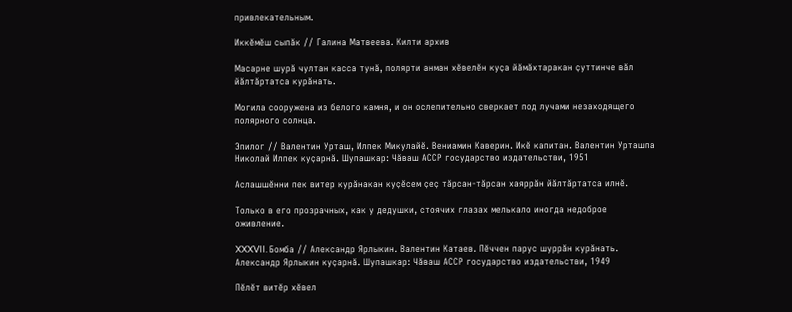привлекательным.

Иккӗмӗш сыпӑк // Галина Матвеева. Килти архив

Масарне шурӑ чултан касса тунӑ, полярти анман хӗвелӗн куҫа йӑмӑхтаракан ҫуттинче вӑл йӑлтӑртатса курӑнать.

Могила сооружена из белого камня, и он ослепительно сверкает под лучами незаходящего полярного солнца.

Эпилог // Валентин Урташ, Илпек Микулайӗ. Вениамин Каверин. Икӗ капитан. Валентин Урташпа Николай Илпек куҫарнӑ. Шупашкар: Чӑваш АССР государство издательстви, 1951

Аслашшӗнни пек витер курӑнакан куҫӗсем ҫеҫ тӑрсан-тӑрсан хаяррӑн йӑлтӑртатса илнӗ.

Только в его прозрачных, как у дедушки, стоячих глазах мелькало иногда недоброе оживление.

XXXVII. Бомба // Александр Ярлыкин. Валентин Катаев. Пӗччен парус шуррӑн курӑнать. Александр Ярлыкин куҫарнӑ. Шупашкар: Чӑваш АССР государство издательстви, 1949

Пӗлӗт витӗр хӗвел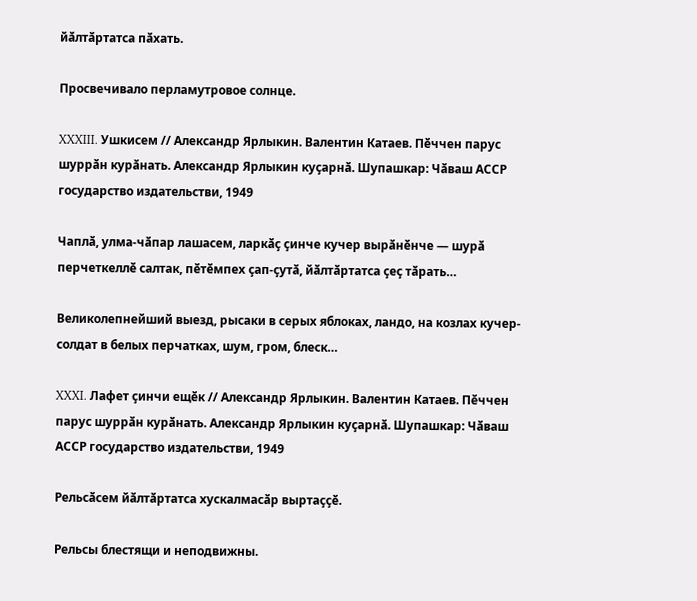йӑлтӑртатса пӑхать.

Просвечивало перламутровое солнце.

XXXIII. Ушкисем // Александр Ярлыкин. Валентин Катаев. Пӗччен парус шуррӑн курӑнать. Александр Ярлыкин куҫарнӑ. Шупашкар: Чӑваш АССР государство издательстви, 1949

Чаплӑ, улма-чӑпар лашасем, ларкӑҫ ҫинче кучер вырӑнӗнче — шурӑ перчеткеллӗ салтак, пӗтӗмпех ҫап-ҫутӑ, йӑлтӑртатса ҫеҫ тӑрать…

Великолепнейший выезд, рысаки в серых яблоках, ландо, на козлах кучер-солдат в белых перчатках, шум, гром, блеск…

XXXI. Лафет ҫинчи ещӗк // Александр Ярлыкин. Валентин Катаев. Пӗччен парус шуррӑн курӑнать. Александр Ярлыкин куҫарнӑ. Шупашкар: Чӑваш АССР государство издательстви, 1949

Рельсӑсем йӑлтӑртатса хускалмасӑр выртаҫҫӗ.

Рельсы блестящи и неподвижны.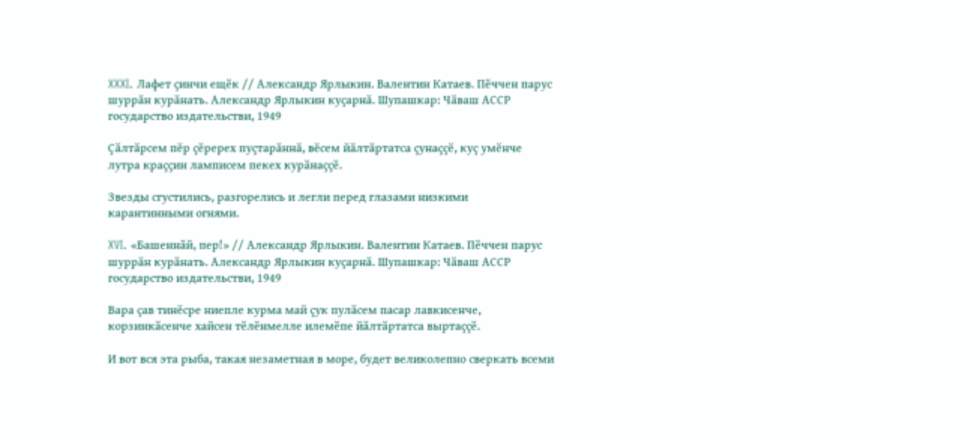XXXI. Лафет ҫинчи ещӗк // Александр Ярлыкин. Валентин Катаев. Пӗччен парус шуррӑн курӑнать. Александр Ярлыкин куҫарнӑ. Шупашкар: Чӑваш АССР государство издательстви, 1949

Ҫӑлтӑрсем пӗр ҫӗререх пуҫтарӑннӑ, вӗсем йӑлтӑртатса ҫунаҫҫӗ, куҫ умӗнче лутра краҫҫин ламписем пекех курӑнаҫҫӗ.

Звезды сгустились, разгорелись и легли перед глазами низкими карантинными огнями.

XVI. «Башеннӑй, пер!» // Александр Ярлыкин. Валентин Катаев. Пӗччен парус шуррӑн курӑнать. Александр Ярлыкин куҫарнӑ. Шупашкар: Чӑваш АССР государство издательстви, 1949

Вара ҫав тинӗсре ниепле курма май ҫук пулӑсем пасар лавкисенче, корзинкӑсенче хайсен тӗлӗнмелле илемӗпе йӑлтӑртатса выртаҫҫӗ.

И вот вся эта рыба, такая незаметная в море, будет великолепно сверкать всеми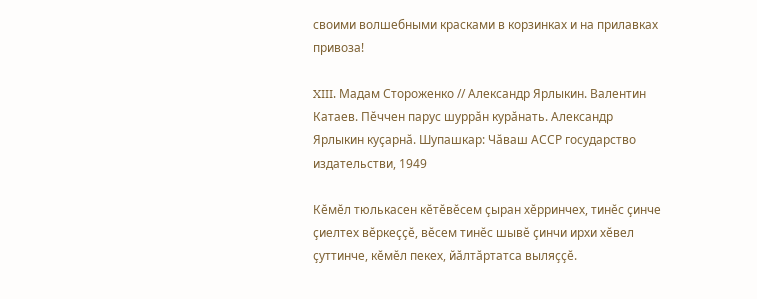своими волшебными красками в корзинках и на прилавках привоза!

XIII. Мадам Стороженко // Александр Ярлыкин. Валентин Катаев. Пӗччен парус шуррӑн курӑнать. Александр Ярлыкин куҫарнӑ. Шупашкар: Чӑваш АССР государство издательстви, 1949

Кӗмӗл тюлькасен кӗтӗвӗсем ҫыран хӗрринчех, тинӗс ҫинче ҫиелтех вӗркеҫҫӗ, вӗсем тинӗс шывӗ ҫинчи ирхи хӗвел ҫуттинче, кӗмӗл пекех, йӑлтӑртатса выляҫҫӗ.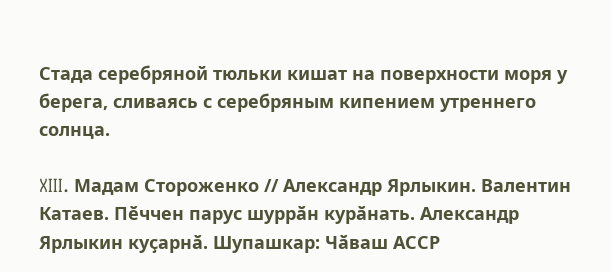Стада серебряной тюльки кишат на поверхности моря у берега, сливаясь с серебряным кипением утреннего солнца.

XIII. Мадам Стороженко // Александр Ярлыкин. Валентин Катаев. Пӗччен парус шуррӑн курӑнать. Александр Ярлыкин куҫарнӑ. Шупашкар: Чӑваш АССР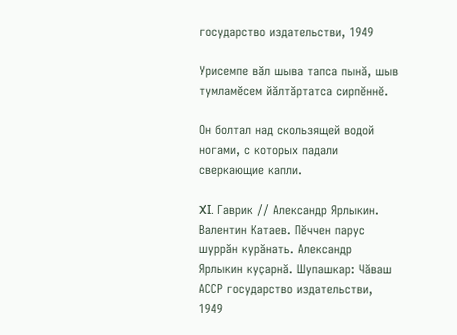государство издательстви, 1949

Урисемпе вӑл шыва тапса пынӑ, шыв тумламӗсем йӑлтӑртатса сирпӗннӗ.

Он болтал над скользящей водой ногами, с которых падали сверкающие капли.

XI. Гаврик // Александр Ярлыкин. Валентин Катаев. Пӗччен парус шуррӑн курӑнать. Александр Ярлыкин куҫарнӑ. Шупашкар: Чӑваш АССР государство издательстви, 1949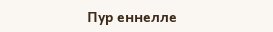Пур еннелле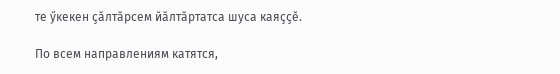те ӳкекен ҫӑлтӑрсем йӑлтӑртатса шуса каяҫҫӗ.

По всем направлениям катятся,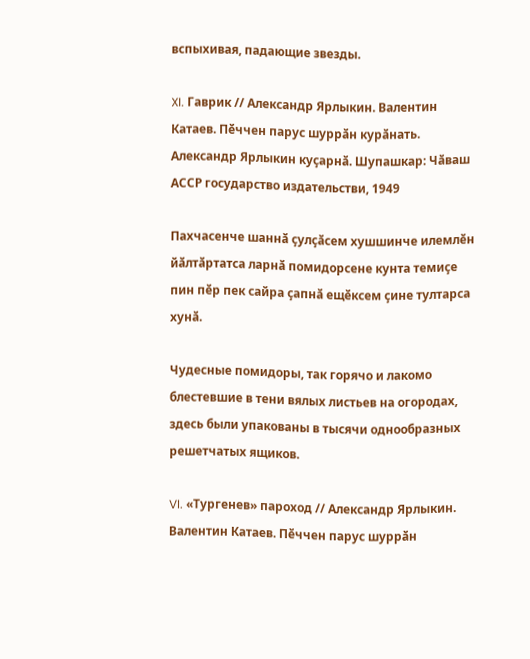вспыхивая, падающие звезды.

XI. Гаврик // Александр Ярлыкин. Валентин Катаев. Пӗччен парус шуррӑн курӑнать. Александр Ярлыкин куҫарнӑ. Шупашкар: Чӑваш АССР государство издательстви, 1949

Пахчасенче шаннӑ ҫулҫӑсем хушшинче илемлӗн йӑлтӑртатса ларнӑ помидорсене кунта темиҫе пин пӗр пек сайра ҫапнӑ ещӗксем ҫине тултарса хунӑ.

Чудесные помидоры, так горячо и лакомо блестевшие в тени вялых листьев на огородах, здесь были упакованы в тысячи однообразных решетчатых ящиков.

VI. «Тургенев» пароход // Александр Ярлыкин. Валентин Катаев. Пӗччен парус шуррӑн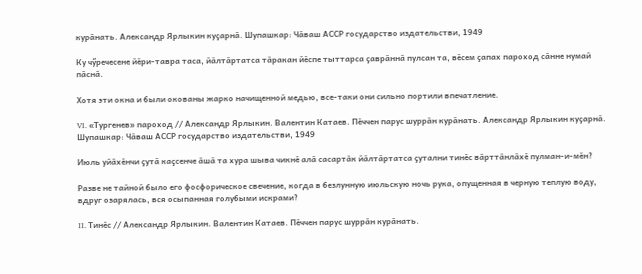курӑнать. Александр Ярлыкин куҫарнӑ. Шупашкар: Чӑваш АССР государство издательстви, 1949

Ку чӳречесене йӗри-тавра таса, йӑлтӑртатса тӑракан йӗспе тыттарса ҫаврӑннӑ пулсан та, вӗсем ҫапах пароход сӑнне нумай пӑснӑ.

Хотя эти окна и были окованы жарко начищенной медью, все-таки они сильно портили впечатление.

VI. «Тургенев» пароход // Александр Ярлыкин. Валентин Катаев. Пӗччен парус шуррӑн курӑнать. Александр Ярлыкин куҫарнӑ. Шупашкар: Чӑваш АССР государство издательстви, 1949

Июль уйӑхӗнчи ҫутӑ каҫсенче ӑшӑ та хура шыва чикнӗ алӑ сасартӑк йӑлтӑртатса ҫутални тинӗс вӑрттӑнлӑхӗ пулман-и-мӗн?

Разве не тайной было его фосфорическое свечение, когда в безлунную июльскую ночь рука, опущенная в черную теплую воду, вдруг озарялась, вся осыпанная голубыми искрами?

II. Тинӗс // Александр Ярлыкин. Валентин Катаев. Пӗччен парус шуррӑн курӑнать.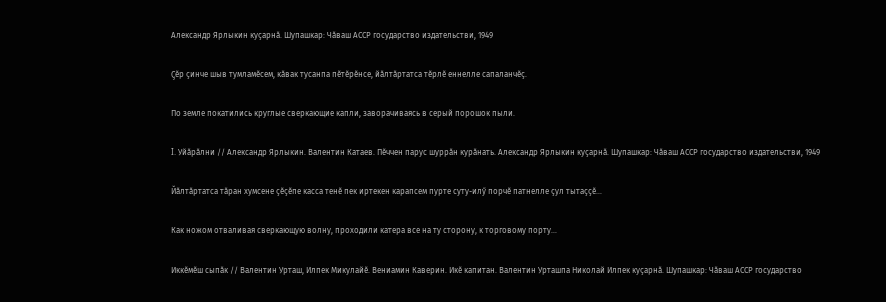Александр Ярлыкин куҫарнӑ. Шупашкар: Чӑваш АССР государство издательстви, 1949

Ҫӗр ҫинче шыв тумламӗсем, кӑвак тусанпа пӗтӗрӗнсе, йӑлтӑртатса тӗрлӗ еннелле сапаланчӗҫ.

По земле покатились круглые сверкающие капли, заворачиваясь в серый порошок пыли.

I. Уйӑрӑлни // Александр Ярлыкин. Валентин Катаев. Пӗччен парус шуррӑн курӑнать. Александр Ярлыкин куҫарнӑ. Шупашкар: Чӑваш АССР государство издательстви, 1949

Йӑлтӑртатса тӑран хумсене ҫӗҫӗпе касса тенӗ пек иртекен карапсем пурте суту-илӳ порчӗ патнелле ҫул тытаҫҫӗ…

Как ножом отваливая сверкающую волну, проходили катера все на ту сторону, к торговому порту…

Иккӗмӗш сыпӑк // Валентин Урташ, Илпек Микулайӗ. Вениамин Каверин. Икӗ капитан. Валентин Урташпа Николай Илпек куҫарнӑ. Шупашкар: Чӑваш АССР государство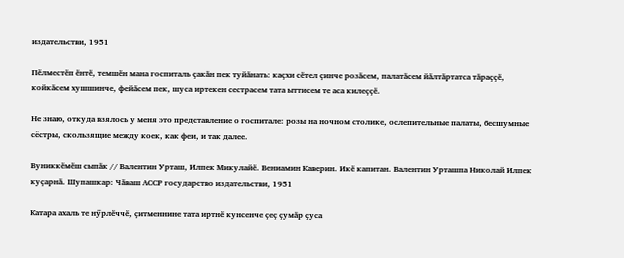издательстви, 1951

Пӗлместӗп ӗнтӗ, темшӗн мана госпиталь ҫакӑн пек туйӑнать: каҫхи сӗтел ҫинче розӑсем, палатӑсем йӑлтӑртатса тӑраҫҫӗ, койкӑсем хушшинче, фейӑсем пек, шуса иртекен сестрасем тата ыттисем те аса килеҫҫӗ.

Не знаю, откуда взялось у меня это представление о госпитале: розы на ночном столике, ослепительные палаты, бесшумные сёстры, скользящие между коек, как феи, и так далее.

Вуниккӗмӗш сыпӑк // Валентин Урташ, Илпек Микулайӗ. Вениамин Каверин. Икӗ капитан. Валентин Урташпа Николай Илпек куҫарнӑ. Шупашкар: Чӑваш АССР государство издательстви, 1951

Катара ахаль те нӳрлӗччӗ, ҫитменнине тата иртнӗ кунсенче ҫеҫ ҫумӑр ҫуса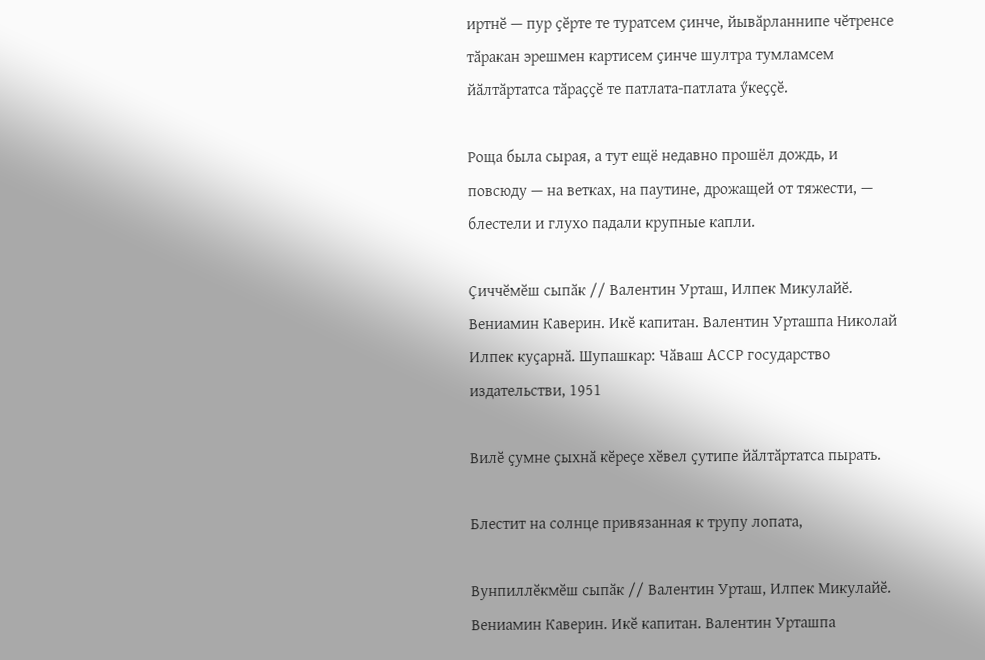иртнӗ — пур ҫӗрте те туратсем ҫинче, йывӑрланнипе чӗтренсе тӑракан эрешмен картисем ҫинче шултра тумламсем йӑлтӑртатса тӑраҫҫӗ те патлата-патлата ӳкеҫҫӗ.

Роща была сырая, а тут ещё недавно прошёл дождь, и повсюду — на ветках, на паутине, дрожащей от тяжести, — блестели и глухо падали крупные капли.

Ҫиччӗмӗш сыпӑк // Валентин Урташ, Илпек Микулайӗ. Вениамин Каверин. Икӗ капитан. Валентин Урташпа Николай Илпек куҫарнӑ. Шупашкар: Чӑваш АССР государство издательстви, 1951

Вилӗ ҫумне ҫыхнӑ кӗреҫе хӗвел ҫутипе йӑлтӑртатса пырать.

Блестит на солнце привязанная к трупу лопата,

Вунпиллӗкмӗш сыпӑк // Валентин Урташ, Илпек Микулайӗ. Вениамин Каверин. Икӗ капитан. Валентин Урташпа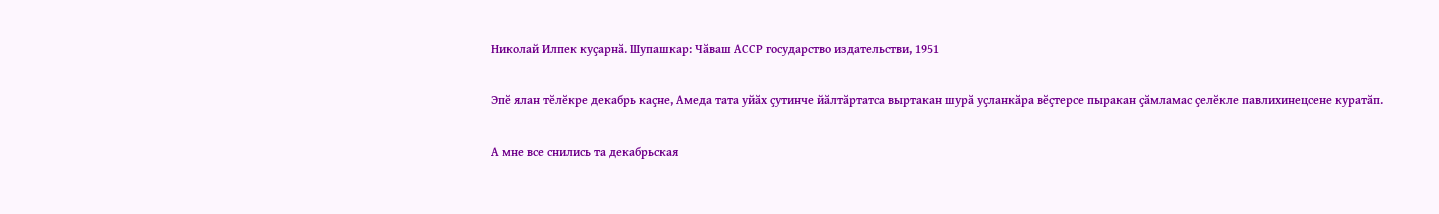Николай Илпек куҫарнӑ. Шупашкар: Чӑваш АССР государство издательстви, 1951

Эпӗ ялан тӗлӗкре декабрь каҫне, Амеда тата уйӑх ҫутинче йӑлтӑртатса выртакан шурӑ уҫланкӑра вӗҫтерсе пыракан ҫӑмламас ҫелӗкле павлихинецсене куратӑп.

А мне все снились та декабрьская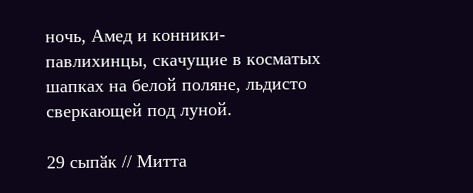ночь, Амед и конники-павлихинцы, скачущие в косматых шапках на белой поляне, льдисто сверкающей под луной.

29 сыпӑк // Митта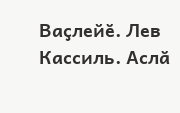Ваҫлейӗ. Лев Кассиль. Аслӑ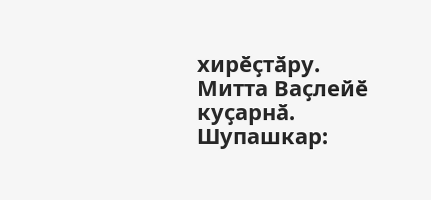хирӗҫтӑру. Митта Ваҫлейӗ куҫарнӑ. Шупашкар: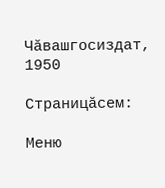Чӑвашгосиздат, 1950

Страницăсем:

Меню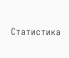Статистика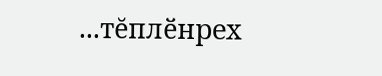...тĕплӗнрех